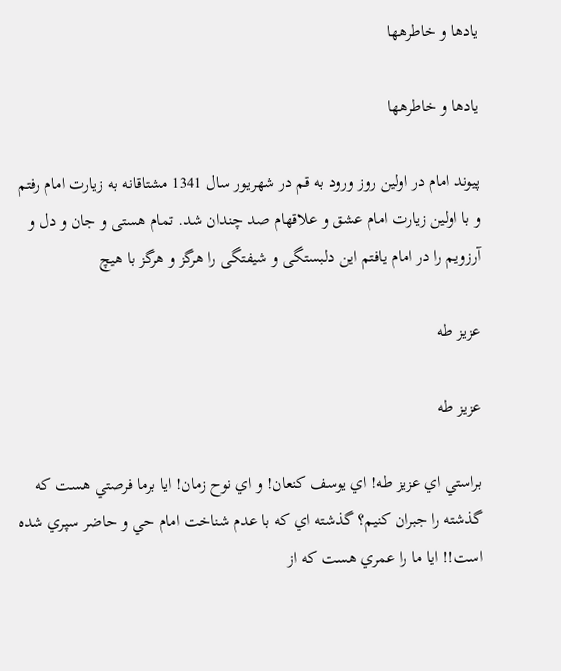يادها و خاطرهها

يادها و خاطرهها

پيوند امام در اولين روز ورود به قم در شهريور سال 1341 مشتاقانه به زيارت امام رفتم و با اولين زيارت امام عشق و علاقهام صد چندان شد. تمام هستى و جان و دل و آرزويم را در امام يافتم اين دلبستگى و شيفتگى را هرگز و هرگز با هيچ

عزيز طه

عزيز طه

براستي اي عزيز طه! اي يوسف كنعان! و اي نوح زمان! ايا برما فرصتي هست كه گذشته را جبران كنيم؟ گذشته اي كه با عدم شناخت امام حي و حاضر سپري شده است!! ايا ما را عمري هست كه از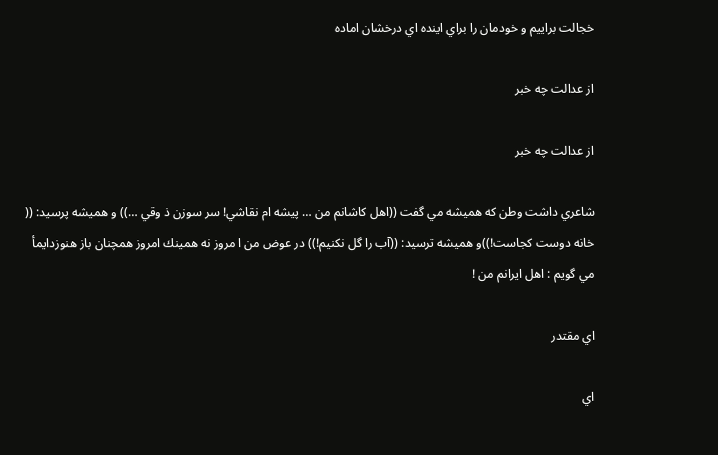خجالت براييم و خودمان را براي اينده اي درخشان اماده

از عدالت چه خبر

از عدالت چه خبر

شاعري داشت وطن كه هميشه مي گفت ((اهل كاشانم من … پيشه ام نقاشي! سر سوزن ذ وقي …)) و هميشه پرسيد: (( خانه دوست كجاست!))و هميشه ترسيد: ((آب را گل نكنيم!)) در عوض من ا مروز نه همينك امروز همچنان باز هنوزدايمأ مي گويم : اهل ايرانم من !

اي مقتدر

اي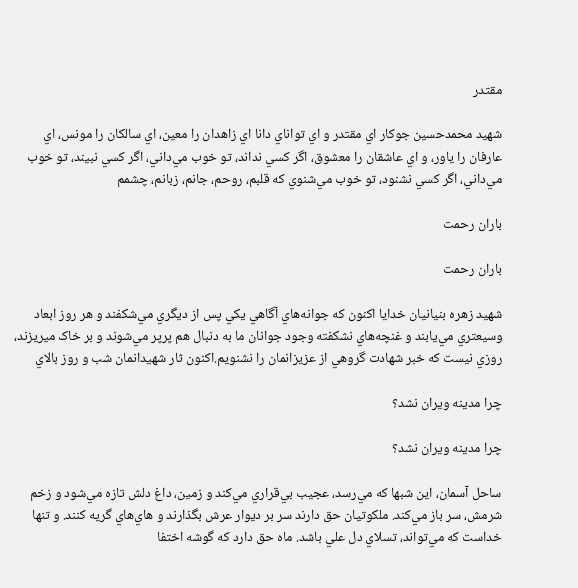مقتدر

شهيد محمدحسين جوكار اي مقتدر و اي تواناي دانا اي زاهدان را معين، اي سالكان را مونس، اي عارفان را ياور، و اي عاشقان را معشوق، اگر كسي نداند، تو خوب مي‌داني، اگر كسي نبيند، تو خوب مي‌داني، اگر كسي نشنود، تو خوب مي‌شنوي كه قلبم، روحم، جانم، زبانم، چشمم

باران رحمت

باران رحمت

شهيد زهره بنيانيان خدايا اکنون که جوانه‌هاي آگاهي يکي پس از ديگري مي‌شکفند و هر روز ابعاد وسيعتري مي‌يابند و غنچه‌هاي نشکفته وجود جوانان ما به دنبال هم پرپر مي‌شوند و بر خاک ميريزند، روزي نيست که خبر شهادت گروهي از عزيزانمان را نشنويم.اکنون ثار شهيدانمان شب و روز بالاي

چرا مدينه ويران نشد؟

چرا مدينه ويران نشد؟

ساحل آسمان، اين‌ شبها كه مي‌رسد، عجيب بي‌قراري مي‌كند و زمين، داغ دلش تازه مي‌شود و زخم شرمش، سر باز مي‌كند. ملكوتيان حق دارند سر بر ديوار عرش بگذارند و هاي‌هاي گريه كنند. و تنها خداست كه مي‌تواند، تسلاي دل علي باشد. ماه حق دارد كه گوشه اختفا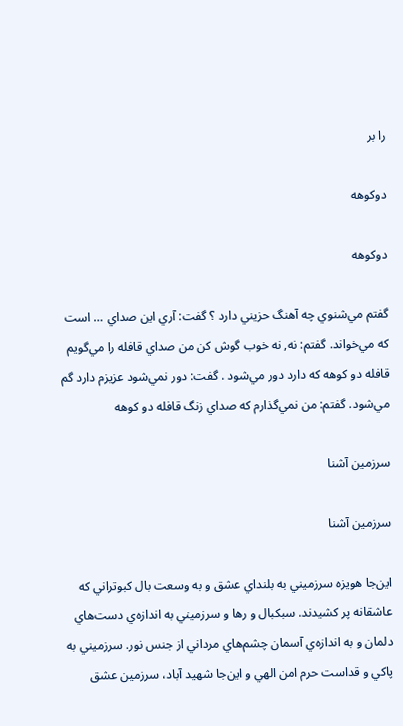را بر

دوكوهه

دوكوهه

گفتم مي‌شنوي چه آهنگ حزيني دارد ؟ گفت: آري اين صداي … است كه مي‌خواند. گفتم: نه, نه خوب گوش كن من صداي قافله را مي‌گويم قافله دو كوهه كه دارد دور مي‌شود . گفت: دور نمي‌شود عزيزم دارد گم مي‌شود. گفتم: من نمي‌گذارم كه صداي زنگ قافله دو كوهه

سرزمين آشنا

سرزمين آشنا

اين‌جا هويزه سرزميني به بلنداي عشق و به وسعت بال كبوتراني كه عاشقانه پر كشيدند. سبكبال و رها و سرزميني به اندازه‌ي دست‌هاي دلمان و به اندازه‌ي آسمان چشم‌هاي مرداني از جنس نور. سرزميني به پاكي و قداست حرم امن الهي و اين‌جا شهيد آباد، سرزمين عشق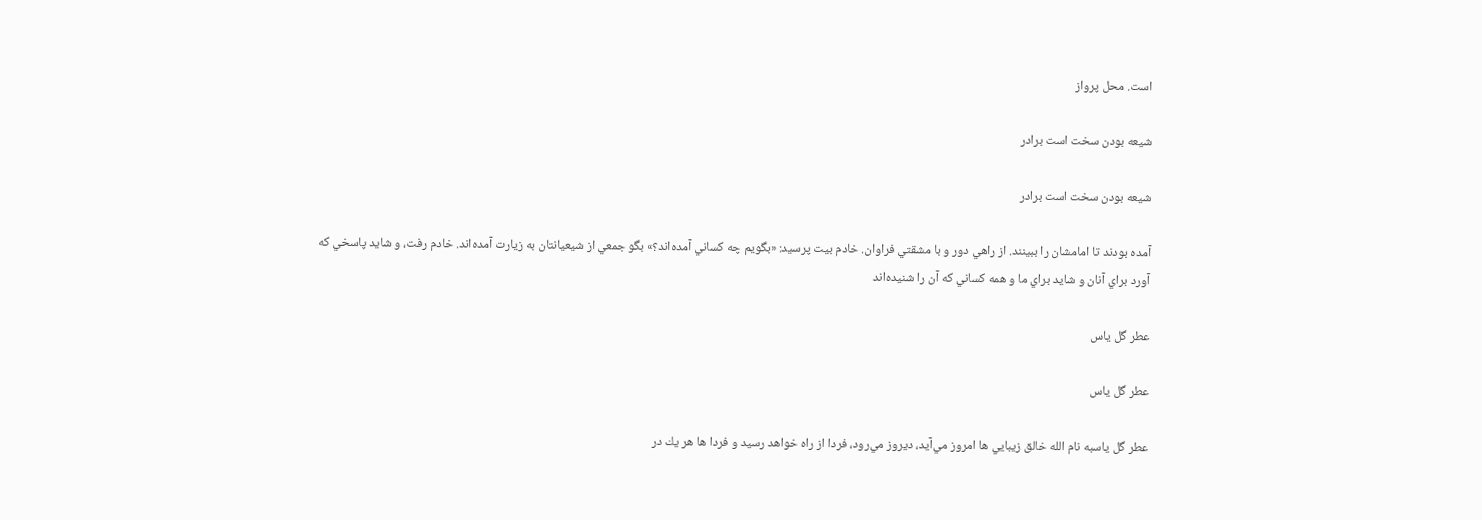است. محل پرواز

شيعه بودن سخت است برادر

شيعه بودن سخت است برادر

آمده بودند تا امامشان را ببينند. از راهي دور و با مشقتي فراوان. خادم بيت پرسيد: «بگويم چه كساني آمده‌اند؟» بگو جمعي از شيعيانتان به زيارت آمده‌اند. خادم رفت، و شايد پاسخي كه آورد براي آنان و شايد براي ما و همه كساني كه آن را شنيده‌اند

عطر گل ياس

عطر گل ياس

عطر گل ياسبه نام الله خالق زيبايي ها امروز مي‌آيد، ديروز مي‌رود، فردا از راه خواهد رسيد و فردا ها هر يك در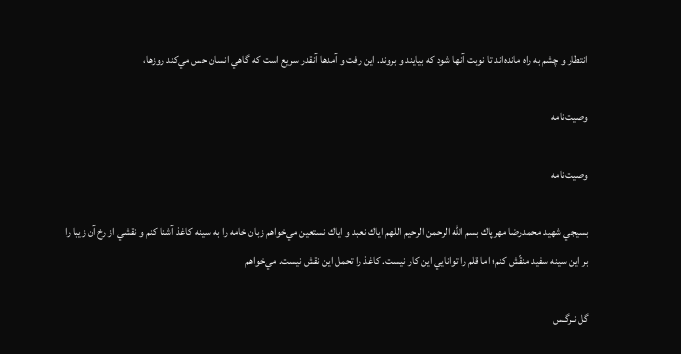انتطار و چشم به راه مانده‌اند تا نوبت آنها شود كه بيايند و بروند. اين رفت و آمدها آنقدر سريع است كه گاهي انسان حس مي‌كند روزها،

وصيت‌نامه

وصيت‌نامه

بسيجي شهيد محمدرضا مهرپاك بسم الله الرحمن الرحيم اللهم اياك نعبد و اياك نستعين مي‌خواهم زبان خامه را به سينه كاغذ آشنا كنم و نقشي از رخ آن زيبا را بر اين سينه سفيد منقّش كنم؛ اما قلم را توانايي اين كار نيست. كاغذ را تحمل اين نقش نيست. مي‌خواهم

گل نـرگـس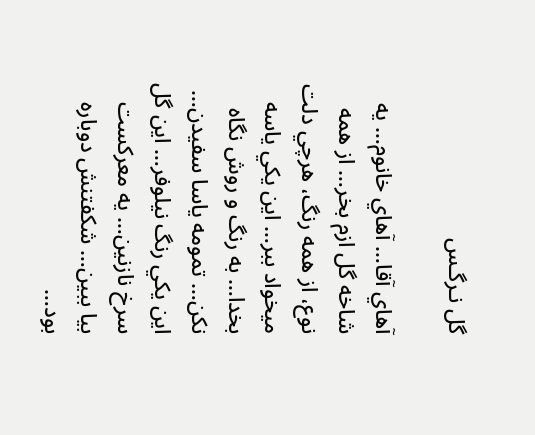گل نـرگـس

آهاي آقا… آهاي خانوم… يه شاخه گل ازم بخر… از همه نوع، از همه رنگ، هرچي دلت ميخواد ببر… اين يكي ياسه بخدا… به رنگ و روش نگاه نكن… تمومه ياسا سفيدن… اين يكي رنگ نيلوفر… اين گل سرخ نازنين… يه معركست بيا ببين… شكفتنش دوباره بود…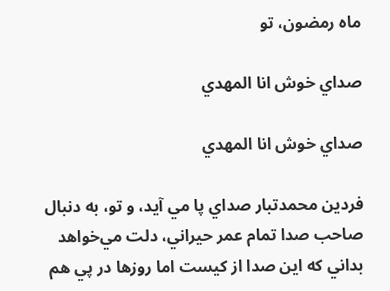ماه رمضون، تو

صداي خوش انا المهدي

صداي خوش انا المهدي

فردين محمدتبار صداي پا مي آيد، و تو، به دنبال صاحب صدا تمام عمر حيراني، دلت مي‌خواهد بداني که اين صدا از کيست اما روزها در پي هم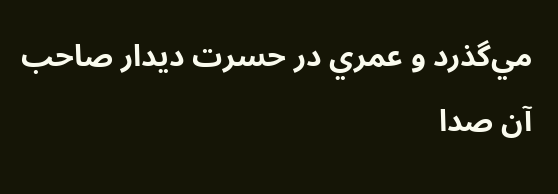مي‌گذرد و عمري در حسرت ديدار صاحب آن صدا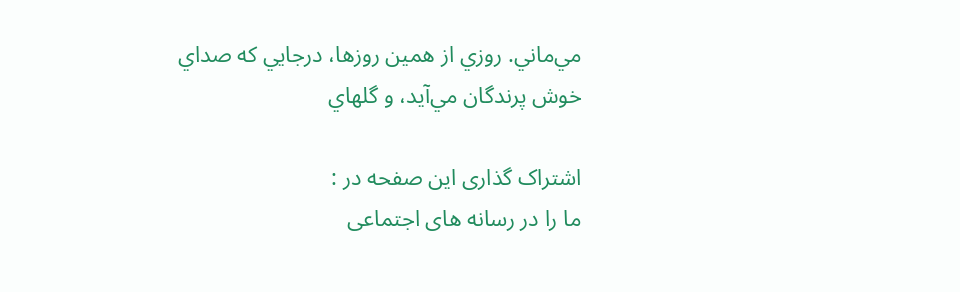مي‌ماني. روزي از همين روزها، درجايي که صداي خوش پرندگان مي‌آيد، و گلهاي

اشتراک گذاری این صفحه در :
ما را در رسانه های اجتماعی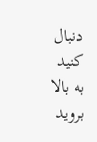دنبال کنید
به بالا بروید